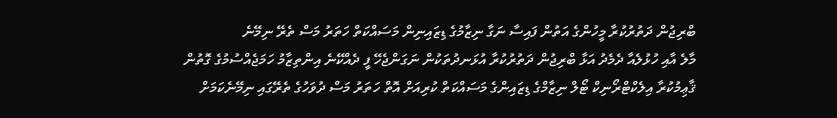ބްރިޖުން ދަތުރުކުރާ މީހުންގެ އަތުން ފައިސާ ނަގާ ނިޒާމުގެ ޑިޒައިނިން މަސައްކަތް ހަތަރު މަސް ތެރޭ ނިމޭނެ
މާލެ އާއި ހުޅުލެއާ ދެމެދު އަޅާ ބްރިޖުން ދަތުރުކުރާ އުޅަނދުތަކުން ނަގަންޖެހޭ ފީ ދެއްކޭނެ އިންތިޒާމު ހަމަޖެއްސުމުގެ ގޮތުން ޤާޢިމުކުރާ އިލެކްޓްރޯނިކް ޓޯލް ނިޒާމްގެ ޑިޒައިންގެ މަސައްކަތް ކުރިއަށް އޮތް ހަތަރު މަސް ދުވަހުގެ ތެރޭގައި ނިމޭނެކަމަށް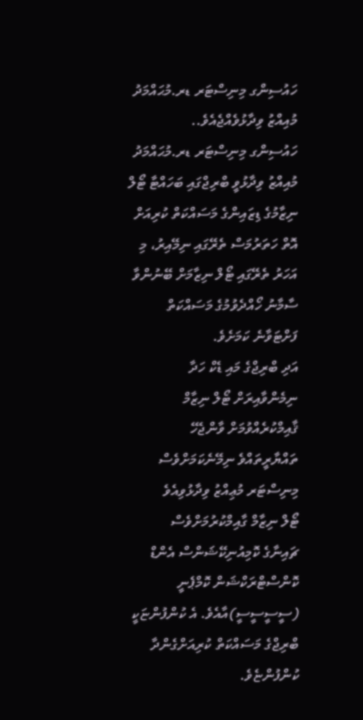ހައުސިންގ މިނިސްޓަރ ޑރ.މުޙައްމަދު މުއިއްޒު ވިދާޅުވެއްޖެއެވެ..
ހައުސިންގ މިނިސްޓަރ ޑރ.މުޙައްމަދު މުއިއްޒު ވިދާޅުވީ ބްރިޖްގައި ބަހައްޓާ ޓޯލް ނިޒާމުގެ ޑިޒައިންގެ މަސައްކަތް ކުރިއަށް އޮތް ހަތަރުމަސް ތެރޭގައި ނިމޭއިރު، މި އަހަރު ތެރޭގައި ޓޯލް ނިޒާމަށް ބޭނުންވާ ސާމާނު ހޯއްދެވުމުގެ މަސައްކަތް ފަށްޓަވާނެ ކަމަށެވެ.
އަދި ބްރިޖްގެ މައި ޑެކް ހަދާ ނިމެންވާއިރަށް ޓޯލް ނިޒާމް ޤާއިމްކުރެއްވުމަށް ވާންޖެހޭ ތައްޔާރީތައްވެ ނިމޭނެކަމަށްވެސް މިނިސްޓަރ މުޢިއްޒު ވިދާޅުވިއެވެ
ޓޯލް ނިޒާމް ގާއިމްކުރުމަށްވެސް  ޗައިނާގެ ކޮމިއުނިކޭޝަންސް އެންޑް ކޮންސްޓްރަކްޝަން ކޮމްޕެނީ (ސީސީސީސީ)އާއެވެ. އެ ކުންފުންޏަކީ ބްރިޖްގެ މަސައްކަތް ކުރިއަށްގެންދާ ކުންފުންޏެވެ.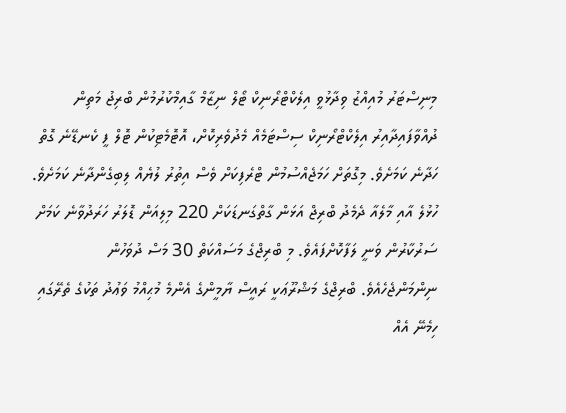މިނިސްޓަރު މުއިއްޒު ވިދާޅުވީ އިލެކްޓްރޯނިކް ޓޯލް ނިޒާމް ގާއިމްކުރުމުން ބްރިޖު މަތިން ދުއްވާފައިދާއިރު އިލެކްޓްރޯނިކް ސިސްޓަމެއް މެދުވެރިކޮށް، އޮޓޮމެޓިކުން ޓޮލް ފީ ކެނޑޭނެ ގޮތް ހަދާނެ ކަމަށެވެ. މިގޮތަށް ހަމަޖެއްސުމުން ޓްރެފިކަށް ވެސް އިތުރު ލުޔެއް ލިބިގެންދާނެ ކަމަށެވެ.
ހުޅުލެ އާއި މާލެއާ ދެމެދު ބްރިޖް އަޅަން ގާތްގަނޑަކަށް 220 މިލިއަން ޑޮލަރު ހަރަދުވާނެ ކަމަށް ސަރުކާރުން ވަނީ ލަފާކޮށްފައެވެ. މި ބްރިޖްގެ މަސައްކަތް 30 މަސް ދުވަހުން ނިންމަންޖެހެއެވެ. ބްރިޖްގެ މަޝްރޫޢަކީ ރައީސް ޔާމީންގެ އެންމެ މުޙިއްމު ވަޢުދު ތަކުގެ ތެރޭގައި ހިމެނޭ އެއް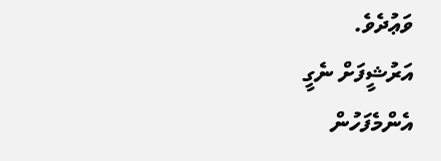ވަޢުދެވެ.
އަރުޝީފަށް ނެގީ
އެންމެފަހުން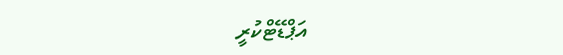އަޕްޑޭޓްކުރީ